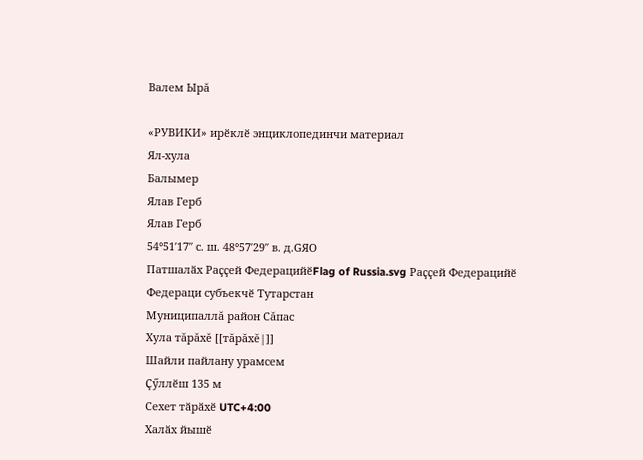Валем Ырă

«РУВИКИ» ирӗклӗ энциклопединчи материал
Ял-хула
Балымер
Ялав Герб
Ялав Герб
54°51′17″ с. ш. 48°57′29″ в. д.GЯO
Патшалӑх Раҫҫей ФедерацийӗFlag of Russia.svg Раҫҫей Федерацийӗ
Федераци субъекчӗ Тутарстан
Муниципаллă район Сăпас
Хула тăрăхĕ [[тăрăхĕ|]]
Шайли пайлану урамсем
Ҫӳллӗш 135 м
Сехет тӑрӑхӗ UTC+4:00
Халӑх йышӗ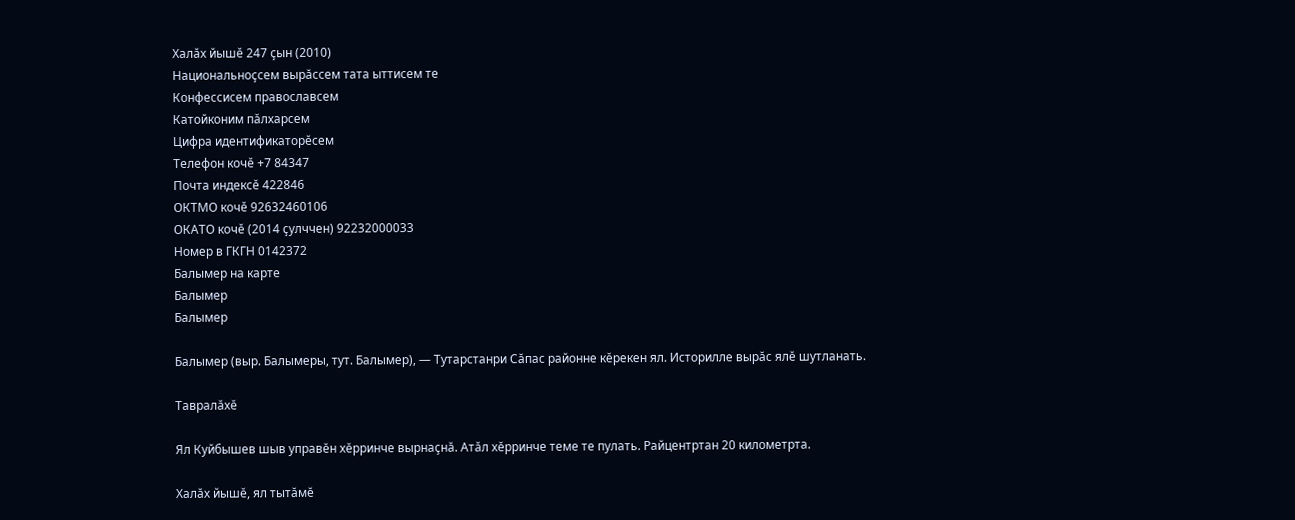Халӑх йышӗ 247 ҫын (2010)
Национальноҫсем вырăссем тата ыттисем те
Конфессисем православсем
Катойконим пăлхарсем
Цифра идентификаторӗсем
Телефон кочӗ +7 84347
Почта индексӗ 422846
ОКТМО кочӗ 92632460106
ОКАТО кочӗ (2014 ҫулччен) 92232000033
Номер в ГКГН 0142372
Балымер на карте
Балымер
Балымер

Балымер (выр. Балымеры, тут. Балымер), — Тутарстанри Сăпас районне кĕрекен ял. Историлле вырăс ялĕ шутланать.

Тавралăхĕ

Ял Куйбышев шыв управĕн хĕрринче вырнаçнă. Атӑл хĕрринче теме те пулать. Райцентртан 20 километрта.

Халăх йышĕ, ял тытăмĕ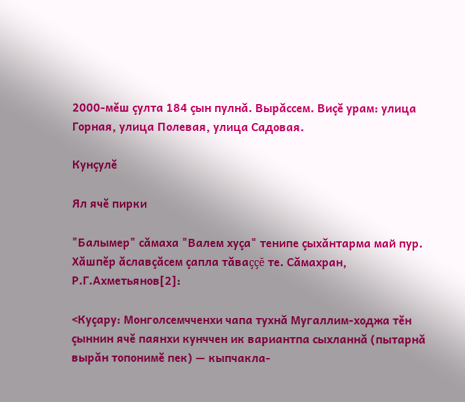2000-мĕш çулта 184 çын пулнă. Вырăссем. Виçĕ урам: улица Горная, улица Полевая, улица Садовая.

Кунçулĕ

Ял ячĕ пирки

"Балымер" сăмаха "Валем хуçа" тенипе çыхăнтарма май пур. Хăшпĕр ăславçăсем çапла тăваççĕ те. Сăмахран, Р.Г.Ахметьянов[2]:

<Куçару: Монголсемчченхи чапа тухнă Мугаллим-ходжа тĕн çыннин ячĕ паянхи кунччен ик вариантпа сыхланнă (пытарнă вырăн топонимĕ пек) — кыпчакла-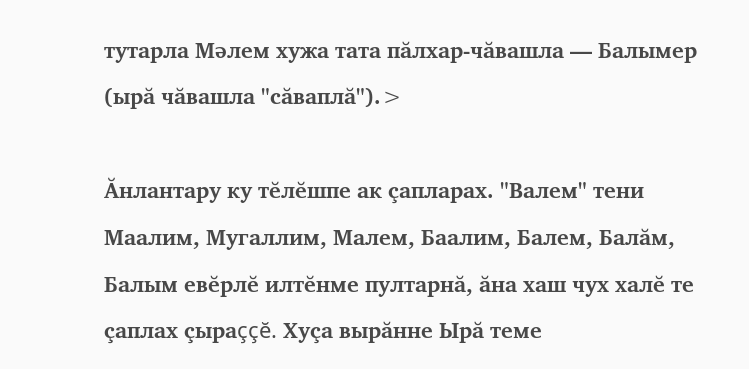тутарла Мәлем хужа тата пăлхар-чăвашла — Балымер (ырă чăвашла "сăваплă").>

Ăнлантару ку тĕлĕшпе ак çапларах. "Валем" тени Маалим, Мугаллим, Малем, Баалим, Балем, Балăм, Балым евĕрлĕ илтĕнме пултарнă, ăна хаш чух халĕ те çаплах çыраççĕ. Хуçа вырăнне Ырă теме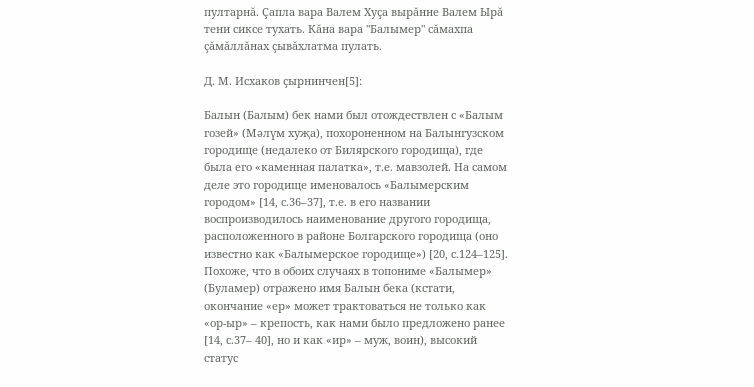пултарнă. Çапла вара Валем Хуçа вырăнне Валем Ырă тени сиксе тухать. Кăна вара "Балымер" сăмахпа çăмăллăнах çывăхлатма пулать.

Д. М. Исхаков çырнинчен[5]:

Балын (Балым) бек нами был отождествлен с «Балым гозей» (Мəлүм хуҗа), похороненном на Балынгузском городище (недалеко от Билярского городища), где была его «каменная палатка», т.е. мавзолей. На самом деле это городище именовалось «Балымерским городом» [14, с.36–37], т.е. в его названии воспроизводилось наименование другого городища, расположенного в районе Болгарского городища (оно известно как «Балымерское городище») [20, с.124–125]. Похоже, что в обоих случаях в топониме «Балымер» (Буламер) отражено имя Балын бека (кстати, окончание «ер» может трактоваться не только как «ор-ыр» – крепость, как нами было предложено ранее [14, с.37– 40], но и как «ир» – муж, воин), высокий статус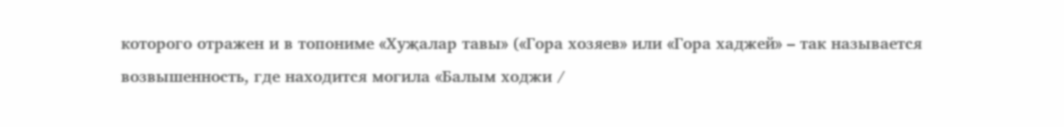которого отражен и в топониме «Хуҗалар тавы» («Гора хозяев» или «Гора хаджей» – так называется возвышенность, где находится могила «Балым ходжи /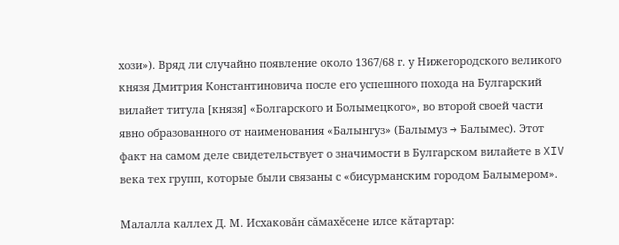хози»). Вряд ли случайно появление около 1367/68 г. у Нижегородского великого князя Дмитрия Константиновича после его успешного похода на Булгарский вилайет титула [князя] «Болгарского и Болымецкого», во второй своей части явно образованного от наименования «Балынгуз» (Балымуз → Балымес). Этот факт на самом деле свидетельствует о значимости в Булгарском вилайете в XIV века тех групп, которые были связаны с «бисурманским городом Балымером».

Малалла каллех Д. М. Исхаковăн сăмахĕсене илсе кăтартар: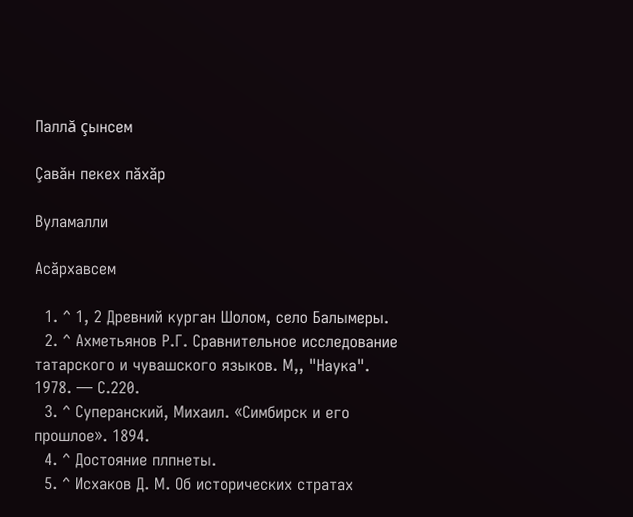Паллă çынсем

Çавăн пекех пăхăр

Вуламалли

Асăрхавсем

  1. ^ 1, 2 Древний курган Шолом, село Балымеры.
  2. ^ Ахметьянов Р.Г. Сравнительное исследование татарского и чувашского языков. М,, "Наука". 1978. — С.220.
  3. ^ Суперанский, Михаил. «Симбирск и его прошлое». 1894.
  4. ^ Достояние плпнеты.
  5. ^ Исхаков Д. М. Об исторических стратах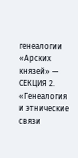генеалогии «Арских князей» — СЕКЦИЯ 2. «Генеалогия и этнические связи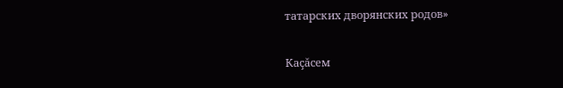татарских дворянских родов»

Каçăсем